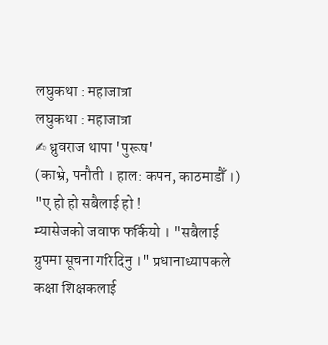लघुकथा : महाजात्रा
लघुकथा : महाजात्रा
✍ ध्रुवराज थापा 'पुरूष'
(काभ्रे, पनौती । हाल: कपन, काठमाडौँ ।)
"ए हो हो सबैलाई हो !
म्यासेजको जवाफ फर्कियो । "सबैलाई ग्रुपमा सूचना गरिदिनु ।" प्रधानाध्यापकले कक्षा शिक्षकलाई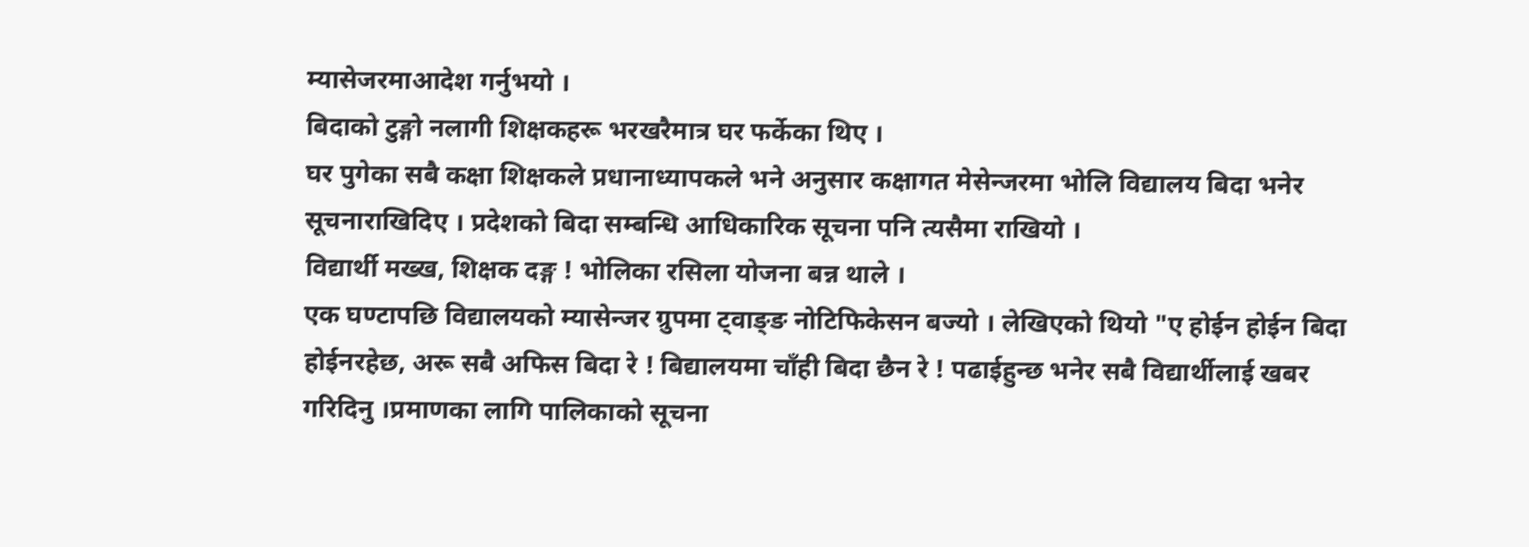म्यासेजरमाआदेश गर्नुभयो ।
बिदाको टुङ्गो नलागी शिक्षकहरू भरखरैमात्र घर फर्केका थिए ।
घर पुगेका सबै कक्षा शिक्षकले प्रधानाध्यापकले भने अनुसार कक्षागत मेसेन्जरमा भोलि विद्यालय बिदा भनेर सूचनाराखिदिए । प्रदेशको बिदा सम्बन्धि आधिकारिक सूचना पनि त्यसैमा राखियो ।
विद्यार्थी मख्ख, शिक्षक दङ्ग ! भोलिका रसिला योजना बन्न थाले ।
एक घण्टापछि विद्यालयको म्यासेन्जर ग्रुपमा ट्वाङ्ङ नोटिफिकेसन बज्यो । लेखिएको थियो "ए होईन होईन बिदा होईनरहेछ, अरू सबै अफिस बिदा रे ! बिद्यालयमा चाँही बिदा छैन रे ! पढाईहुन्छ भनेर सबै विद्यार्थीलाई खबर गरिदिनु ।प्रमाणका लागि पालिकाको सूचना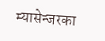म्यासेन्जरका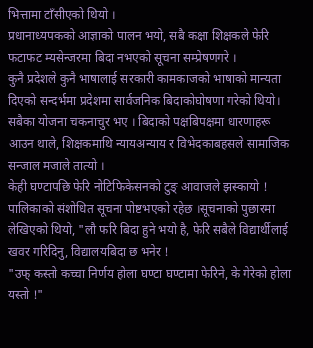भित्तामा टाँसीएको थियो ।
प्रधानाध्यपकको आज्ञाको पालन भयो, सबै कक्षा शिक्षकले फेरि फटाफट म्यसेन्जरमा बिदा नभएको सूचना सम्प्रेषणगरे ।
कुनै प्रदेशले कुनै भाषालाई सरकारी कामकाजको भाषाको मान्यता दिएको सन्दर्भमा प्रदेशमा सार्वजनिक बिदाकोघोषणा गरेको थियो।
सबैका योजना चकनाचुर भए । बिदाको पक्षबिपक्षमा धारणाहरू आउन थाले, शिक्षकमाथि न्यायअन्याय र विभेदकाबहसले सामाजिक सन्जाल मजाले तात्यो ।
केही घण्टापछि फेरि नोटिफिकेसनको टुङ् आवाजले झस्कायो ! पालिकाको संशोधित सूचना पोष्टभएको रहेछ ।सूचनाको पुछारमा लेखिएको थियो, "लौ फरि बिदा हुने भयो है, फेरि सबैले विद्यार्थीलाई खवर गरिदिनु, विद्यालयबिदा छ भनेर !
"उफ् कस्तो कच्चा निर्णय होला घण्टा घण्टामा फेरिने, के गेरेको होला यस्तो !"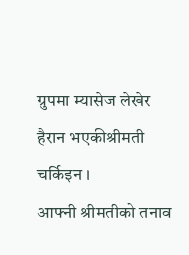ग्रुपमा म्यासेज लेखेर हैरान भएकीश्रीमती चर्किइन ।
आफ्नी श्रीमतीको तनाव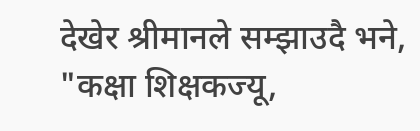देखेर श्रीमानले सम्झाउदै भने, "कक्षा शिक्षकज्यू,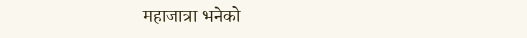महाजात्रा भनेको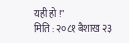यही हो !"
मिति : २०८१ बैशाख २३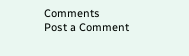Comments
Post a Comment